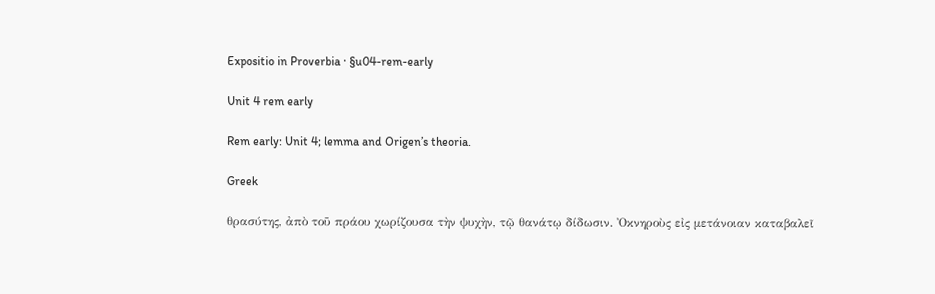Expositio in Proverbia · §u04-rem-early

Unit 4 rem early

Rem early: Unit 4; lemma and Origen’s theoria.

Greek

θρασύτης, ἀπὸ τοῦ πράου χωρίζουσα τὴν ψυχὴν, τῷ θανάτῳ δίδωσιν. Ὀκνηροὺς εἰς μετάνοιαν καταβαλεῖ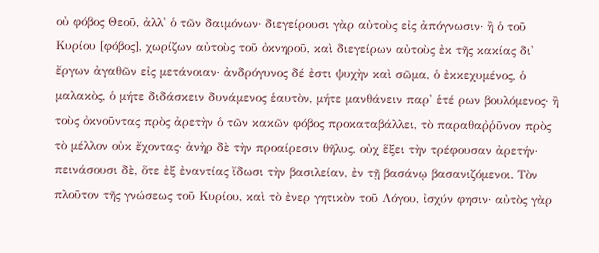οὐ φόβος Θεοῦ, ἀλλ' ὁ τῶν δαιμόνων· διεγείρουσι γὰρ αὐτοὺς εἰς ἀπόγνωσιν· ἢ ὁ τοῦ Κυρίου [φόβος], χωρίζων αὐτοὺς τοῦ ὀκνηροῦ, καὶ διεγείρων αὐτοὺς ἐκ τῆς κακίας δι' ἔργων ἀγαθῶν εἰς μετάνοιαν· ἀνδρόγυνος δέ ἐστι ψυχὴν καὶ σῶμα, ὁ ἐκκεχυμένος, ὁ μαλακὸς, ὁ μήτε διδάσκειν δυνάμενος ἑαυτὸν, μήτε μανθάνειν παρ' ἑτέ ρων βουλόμενος· ἢ τοὺς ὀκνοῦντας πρὸς ἀρετὴν ὁ τῶν κακῶν φόβος προκαταβάλλει, τὸ παραθαῤῥῦνον πρὸς τὸ μέλλον οὐκ ἔχοντας· ἀνὴρ δὲ τὴν προαίρεσιν θῆλυς, οὐχ ἕξει τὴν τρέφουσαν ἀρετήν· πεινάσουσι δὲ, ὅτε ἐξ ἐναντίας ἴδωσι τὴν βασιλείαν, ἐν τῇ βασάνῳ βασανιζόμενοι. Τὸν πλοῦτον τῆς γνώσεως τοῦ Κυρίου, καὶ τὸ ἐνερ γητικὸν τοῦ Λόγου, ἰσχύν φησιν· αὐτὸς γὰρ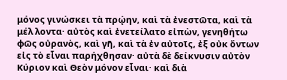μόνος γινώσκει τὰ πρῴην, καὶ τὰ ἐνεστῶτα, καὶ τὰ μέλ λοντα· αὐτὸς καὶ ἐνετείλατο εἰπὼν, γενηθήτω φῶς οὐρανὸς, καὶ γῆ, καὶ τὰ ἐν αὐτοῖς, ἐξ οὐκ ὄντων εἰς τὸ εἶναι παρήχθησαν· αὐτὰ δὲ δείκνυσιν αὐτὸν Κύριον καὶ Θεὸν μόνον εἶναι· καὶ διὰ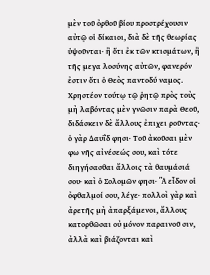μὲν τοῦ ὀρθοῦ βίου προστρέχουσιν αὐτῷ οἱ δίκαιοι, διὰ δὲ τῆς θεωρίας ὑψοῦνται· ἢ ὅτι ἐκ τῶν κτισμάτων, ἢ τῆς μεγα λοσύνης αὐτῶν, φανερόν ἐστιν ὅτι ὁ Θεὸς παντοδύ ναμος. Χρηστέον τούτῳ τῷ ῥητῷ πρὸς τοὺς μὴ λαβόντας μὲν γνῶσιν παρὰ Θεοῦ, διδάσκειν δὲ ἄλλους ἐπιχει ροῦντας· ὁ γὰρ ∆αυΐδ φησι· Τοῦ ἀκοῦσαι μὲν φω νῆς αἰνέσεώς σου, καὶ τότε διηγήσασθαι ἄλλοις τὰ θαυμάσιά σου· καὶ ὁ Σολομῶν φησι· Ἃ εἶδον οἱ ὀφθαλμοί σου, λέγε· πολλοὶ γὰρ καὶ ἀρετῆς μὴ ἀπαρξάμενοι, ἄλλους κατορθῶσαι οὐ μόνον παραινοῦ σιν, ἀλλὰ καὶ βιάζονται καὶ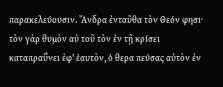παρακελεύουσιν. Ἄνδρα ἐνταῦθα τὸν Θεόν φησι· τὸν γὰρ θυμὸν αὐ τοῦ τὸν ἐν τῇ κρίσει καταπραΰνει ἐφ' ἑαυτὸν, ὁ θερα πεύσας αὐτὸν ἐν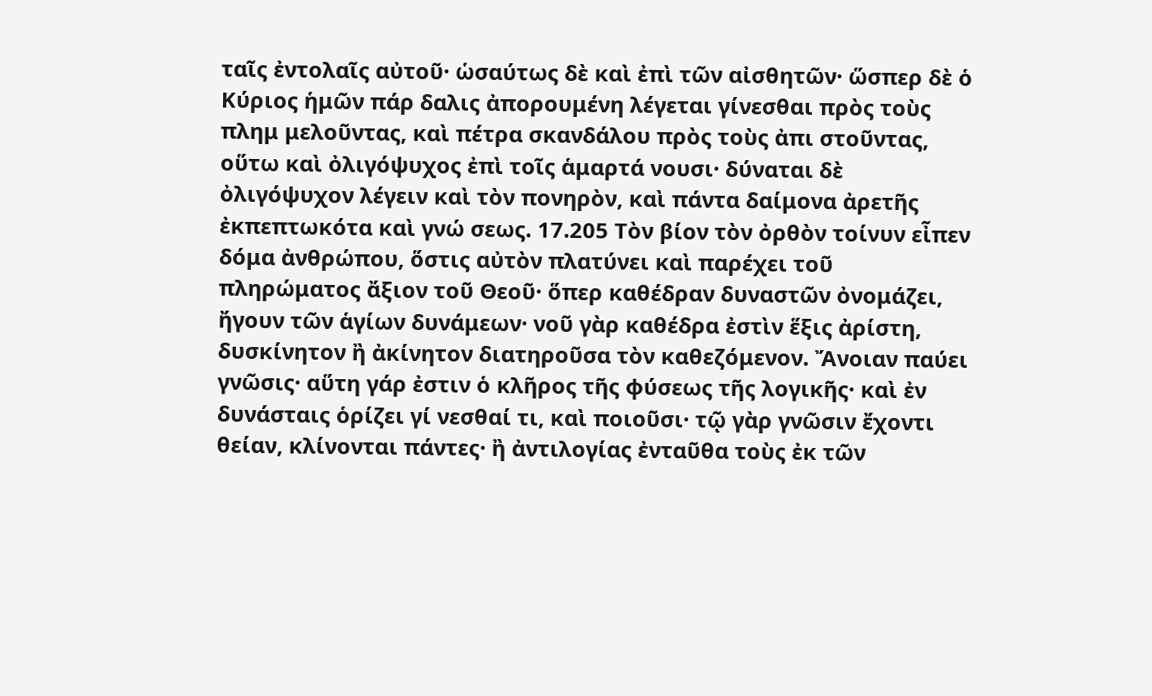ταῖς ἐντολαῖς αὐτοῦ· ὡσαύτως δὲ καὶ ἐπὶ τῶν αἰσθητῶν· ὥσπερ δὲ ὁ Κύριος ἡμῶν πάρ δαλις ἀπορουμένη λέγεται γίνεσθαι πρὸς τοὺς πλημ μελοῦντας, καὶ πέτρα σκανδάλου πρὸς τοὺς ἀπι στοῦντας, οὕτω καὶ ὀλιγόψυχος ἐπὶ τοῖς ἁμαρτά νουσι· δύναται δὲ ὀλιγόψυχον λέγειν καὶ τὸν πονηρὸν, καὶ πάντα δαίμονα ἀρετῆς ἐκπεπτωκότα καὶ γνώ σεως. 17.205 Τὸν βίον τὸν ὀρθὸν τοίνυν εἶπεν δόμα ἀνθρώπου, ὅστις αὐτὸν πλατύνει καὶ παρέχει τοῦ πληρώματος ἄξιον τοῦ Θεοῦ· ὅπερ καθέδραν δυναστῶν ὀνομάζει, ἤγουν τῶν ἁγίων δυνάμεων· νοῦ γὰρ καθέδρα ἐστὶν ἕξις ἀρίστη, δυσκίνητον ἢ ἀκίνητον διατηροῦσα τὸν καθεζόμενον. Ἄνοιαν παύει γνῶσις· αὕτη γάρ ἐστιν ὁ κλῆρος τῆς φύσεως τῆς λογικῆς· καὶ ἐν δυνάσταις ὁρίζει γί νεσθαί τι, καὶ ποιοῦσι· τῷ γὰρ γνῶσιν ἔχοντι θείαν, κλίνονται πάντες· ἢ ἀντιλογίας ἐνταῦθα τοὺς ἐκ τῶν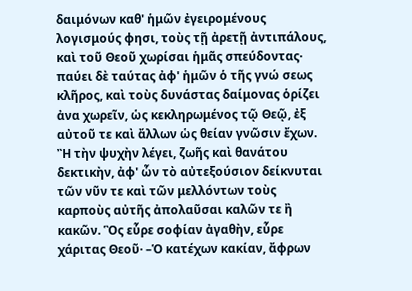δαιμόνων καθ' ἡμῶν ἐγειρομένους λογισμούς φησι, τοὺς τῇ ἀρετῇ ἀντιπάλους, καὶ τοῦ Θεοῦ χωρίσαι ἡμᾶς σπεύδοντας· παύει δὲ ταύτας ἀφ' ἡμῶν ὁ τῆς γνώ σεως κλῆρος, καὶ τοὺς δυνάστας δαίμονας ὁρίζει ἀνα χωρεῖν, ὡς κεκληρωμένος τῷ Θεῷ, ἐξ αὐτοῦ τε καὶ ἄλλων ὡς θείαν γνῶσιν ἔχων. Ἢ τὴν ψυχὴν λέγει, ζωῆς καὶ θανάτου δεκτικὴν, ἀφ' ὧν τὸ αὐτεξούσιον δείκνυται τῶν νῦν τε καὶ τῶν μελλόντων τοὺς καρποὺς αὐτῆς ἀπολαῦσαι καλῶν τε ἢ κακῶν. Ὃς εὗρε σοφίαν ἀγαθὴν, εὗρε χάριτας Θεοῦ· –Ὁ κατέχων κακίαν, ἄφρων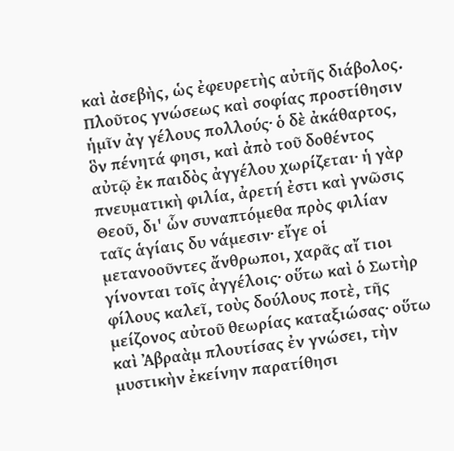καὶ ἀσεβὴς, ὡς ἐφευρετὴς αὐτῆς διάβολος. Πλοῦτος γνώσεως καὶ σοφίας προστίθησιν ἡμῖν ἀγ γέλους πολλούς· ὁ δὲ ἀκάθαρτος, ὃν πένητά φησι, καὶ ἀπὸ τοῦ δοθέντος αὐτῷ ἐκ παιδὸς ἀγγέλου χωρίζεται· ἡ γὰρ πνευματικὴ φιλία, ἀρετή ἐστι καὶ γνῶσις Θεοῦ, δι' ὧν συναπτόμεθα πρὸς φιλίαν ταῖς ἁγίαις δυ νάμεσιν· εἴγε οἱ μετανοοῦντες ἄνθρωποι, χαρᾶς αἴ τιοι γίνονται τοῖς ἀγγέλοις· οὕτω καὶ ὁ Σωτὴρ φίλους καλεῖ, τοὺς δούλους ποτὲ, τῆς μείζονος αὐτοῦ θεωρίας καταξιώσας· οὕτω καὶ Ἀβραὰμ πλουτίσας ἐν γνώσει, τὴν μυστικὴν ἐκείνην παρατίθησι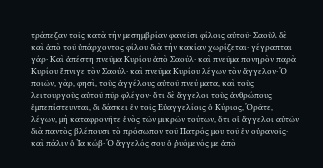τράπεζαν τοῖς κατὰ τὴν μεσημβρίαν φανεῖσι φίλοις αὐτοῦ· Σαοὺλ δὲ καὶ ἀπὸ τοῦ ὑπάρχοντος φίλου διὰ τὴν κακίαν χωρίζεται· γέγραπται γάρ· Καὶ ἀπέστη πνεῦμα Κυρίου ἀπὸ Σαούλ· καὶ πνεῦμα πονηρὸν παρὰ Κυρίου ἔπνιγε τὸν Σαούλ· καὶ πνεῦμα Κυρίου λέγων τὸν ἄγγελον· Ὁ ποιῶν, γὰρ, φησὶ, τοὺς ἀγγέλους αὐτοῦ πνεύ ματα, καὶ τοὺς λειτουργοὺς αὐτοῦ πῦρ φλέγον· ὅτι δὲ ἄγγελοι τοὺς ἀνθρώπους ἐμπεπίστευνται, δι δάσκει ἐν τοῖς Εὐαγγελίοις ὁ Κύριος, Ὁρᾶτε, λέγων, μὴ καταφρονῆτε ἑνὸς τῶν μικρῶν τούτων, ὅτι οἱ ἄγγελοι αὐτῶν διὰ παντὸς βλέπουσι τὸ πρόσωπον τοῦ Πατρός μου τοῦ ἐν οὐρανοῖς· καὶ πάλιν ὁ Ἰα κώβ· Ὁ ἄγγελός σου ὁ ῥυόμενός με ἀπὸ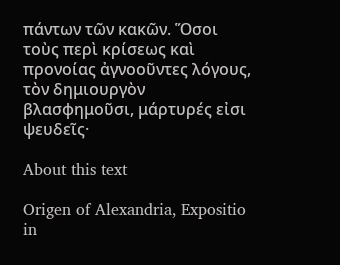πάντων τῶν κακῶν. Ὅσοι τοὺς περὶ κρίσεως καὶ προνοίας ἀγνοοῦντες λόγους, τὸν δημιουργὸν βλασφημοῦσι, μάρτυρές εἰσι ψευδεῖς·

About this text

Origen of Alexandria, Expositio in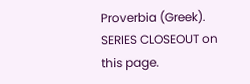Proverbia (Greek). SERIES CLOSEOUT on this page.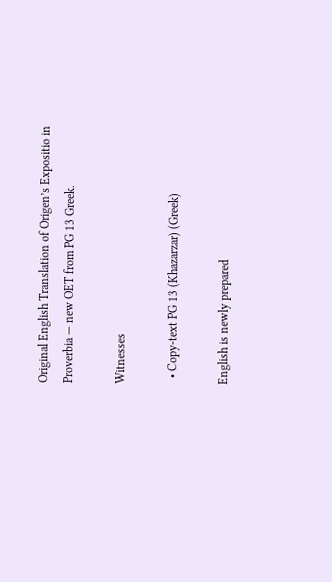Original English Translation of Origen’s Expositio in Proverbia — new OET from PG 13 Greek.

Witnesses

  • Copy-text PG 13 (Khazarzar) (Greek)

English is newly prepared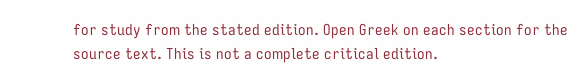for study from the stated edition. Open Greek on each section for the source text. This is not a complete critical edition.